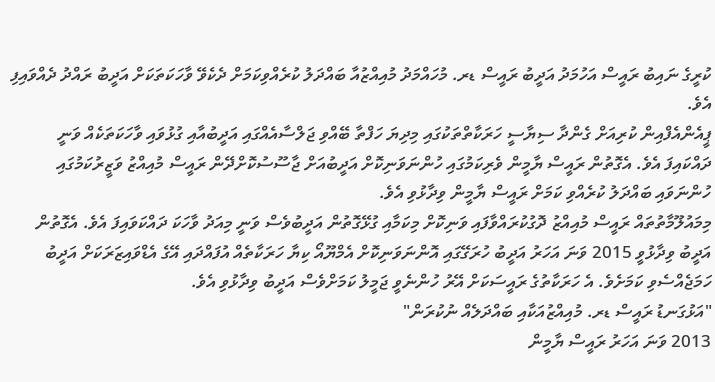ކުރީގެ ނައިބު ރައީސް އަހުމަދު އަދީބު ރައީސް ޑރ. މުހައްމަދު މުއިއްޒުއާ ބައްދަލު ކުރެއްވިކަމަށް ދެކެވޭ ވާހަކަތަކަށް އަދީބު ރައްދު ދެއްވައިފި އެވެ.
ޕީއެންއެފްއިން ކުރިއަށް ގެންދާ ސިޔާސީ ހަރަކާތްތަކުގައި މިދިޔަ ހަފްތާ ބޭއްވި ޖަލްސާއެއްގައި އަދީބުއާއި ގުޅުވައި ވާހަކަތަކެއް ވަނީ ދައްކައިފަ އެވެ. އެގޮތުން ރައީސް ޔާމީން ވެރިކަމުގައި ހުންނަވަނިކޮށް އަދީބުއަށް ޖާސޫސުކޮށްދޭން ރައީސް މުއިއްޒު ވަޒީރުކަމުގައި ހުންނަވައި ބައްދަލު ކުރެއްވި ކަމަށް ރައީސް ޔާމީން ވިދާޅުވި އެވެ.
މިމައުލޫމާތުތައް ރައީސް މުއިއްޒު ދޮގުކުރައްވާފައި ވަނިކޮށް މިކަމާއި ގުޅޭގޮތުން އަދީބުވެސް ވަނީ މިއަދު ވާހަކަ ދައްކަވައިފަ އެވެ. އެގޮތުން އަދީބު ވިދާޅުވީ 2015 ވަނަ އަހަރު އަދީބު ހުރަގޭގައި އޮންނަވަނިކޮށް އެމްޔޫއޯ ކިޔާ ހަރަކާތެއް އުފައްދައި އޭގެ އެޑްވައިޒަރަކަށް އަދީބު ހަމަޖެއްސެވި ކަމަށެވެ. އެ ހަރަކާތުގެ ރައީސަކަށް އޭރު ހުންނެވީ ޖަމީލު ކަމަށްވެސް އަދީބު ވިދާޅުވި އެވެ.
"އަޅުގަނޑު ރައީސް ޑރ. މުއިއްޒުއަކާއި ބައްދަލެއް ނުކުރަން"
2013 ވަނަ އަހަރު ރައީސް ޔާމީން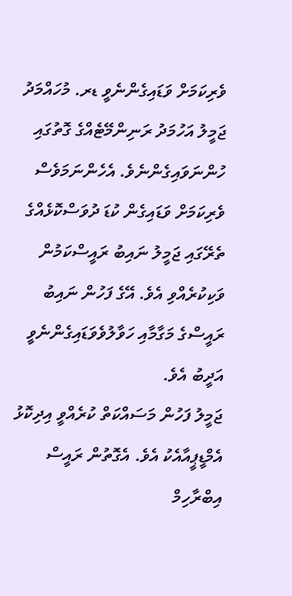ވެރިކަމަށް ވަޑައިގެންނެވީ ޑރ. މުހައްމަދު ޖަމީލު އަހުމަދު ރަނިންމޭޓެއްގެ ގޮތުގައި ހުންނަވައިގެންނެވެ. އެހެންނަމަވެސް ވެރިކަމަށް ވަޑައިގެން ކުޑަ ދުވަސްކޮޅެއްގެ ތެރޭގައި ޖަމީލު ނައިބު ރައީސްކަމުން ވަކިކުރެއްވި އެވެ. އޭގެ ފަހުން ނައިބު ރައީސްގެ މަގާމާއި ހަވާލުވެވަޑައިގެންނެވީ އަދީބު އެވެ.
ޖަމީލު ފަހުން މަސައްކަތް ކުރެއްވީ އިދިކޮޅު އެމްޑީޕީއާއެކު އެވެ. އެގޮތުން ރައީސް އިބްރާހިމް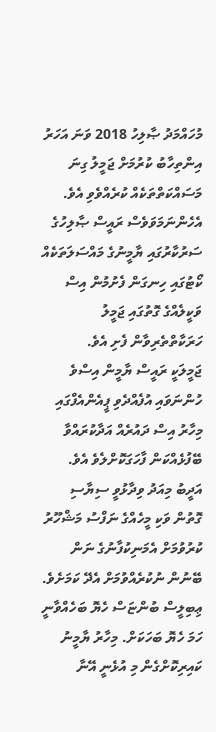މުހައްމަދު ޞާލިހު 2018 ވަނަ އަހަރު އިންތިހާބު ކުރުމަށް ޖަމީލު ގިނަ މަސައްކަތްތަކެއް ކުރެއްވެވި އެވެ. އެހެންނަމަވަވެސް ރައީސް ޞާލިހުގެ ސަރުކާރުގައި ޔާމީނުގެ މައްސަލަތަކެއް ކޯޓުގައި ހިނގަން ފެށުމުން އިސް ވަކީލެއްގެ ގޮތުގައި ޖަމީލު ހަރަކާތްތެރިވާން ފެށި އެވެ.
ޖަމީލަކީ ރައީސް ޔާމީން އިސްވެ ހުންނަވައި އުފެއްދެވި ޕީއެންއެފްގައި މިހާރު އިސް ދައުރެއް އަދާކުރައްވާ ބޭފުޅެއްކަން ފާހަގަކޮށްލެވެ އެވެ.
އަދީބު މިއަދު ވިދާޅުވީ ސިޔާސި ގޮތުން ވަކި މީހެއްގެ ނަފްސު މަޝްހޫރު ކުރުވުމަށް އެމަނިކުފާނުގެ ނަން ބޭނުން ނުކުރެއްވުމަށް އެދޭ ކަމަށެވެ.
ޢިބިލީސް ބުންޏަސް ހެޔޮ ބަހެއްވާނީ ހަމަ ހެޔޮ ބަހަކަށް. މިހާރު ޔާމީނު ކައިރިކޮށްގެން މި އުޅެނީ އޭނާ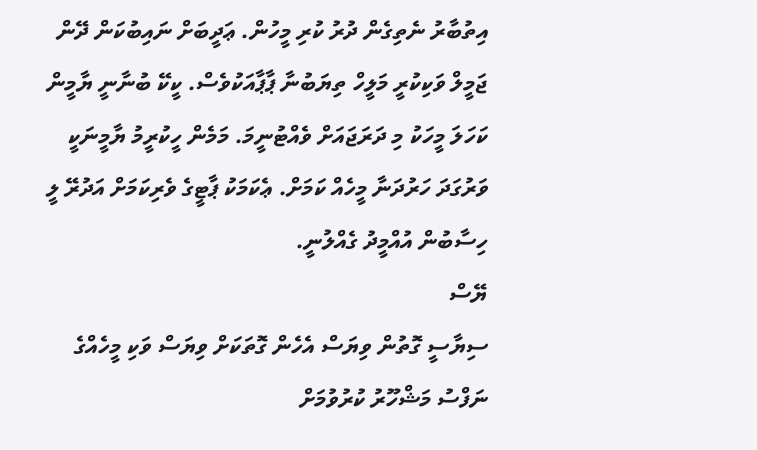އިތުބާރު ނެތިގެން ދުރު ކުރި މީހުން. ޢަދީބަށް ނައިބުކަން ދޭން ޖަމީލް ވަކިކުރީ މަލީހް ތިޔަބުނާ ޕާޕާއަކުވެސް. ކީކޭ ބުނާނީ ޔާމީން ކަހަލަ މީހަކު މި ދަރަޖައަށް ވެއްޓުނީމަ. މަމެން ހީކުރީމު ޔާމީނަކީ ވަރުގަދަ ހަރުދަނާ މީހެއް ކަމަށް. ޢެކަމަކު ޕާޓީގެ ވެރިކަމަށް އަދުރޭ ލީ ހިސާބުން އުއްމީދު ގެއްލުނީ.
ޔޭސް
ސިޔާސީ ގޮތުން ވިޔަސް އެހެން ގޮތަކަށް ވިޔަސް ވަކި މީހެއްގެ ނަފްސު މަޝްހޫރު ކުރުވުމަށް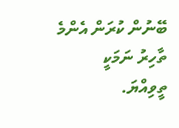ބޭނުން ކުރަން އެންމެ ތާހިރު ނަމަކީ ތީވިއްޔަ.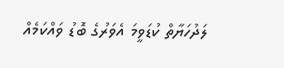ލަދުހަޔާތް ކުޑަވީމަ އެވަރުގެ ބޮޑު ވައްކަމެއް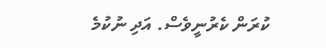ކުރަން ކެރުނީވެސް. އަދި ނުކުމެ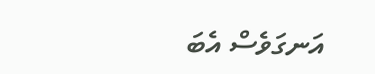އަނގަވެސް އެބަ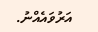އަރުވައެއްނު.